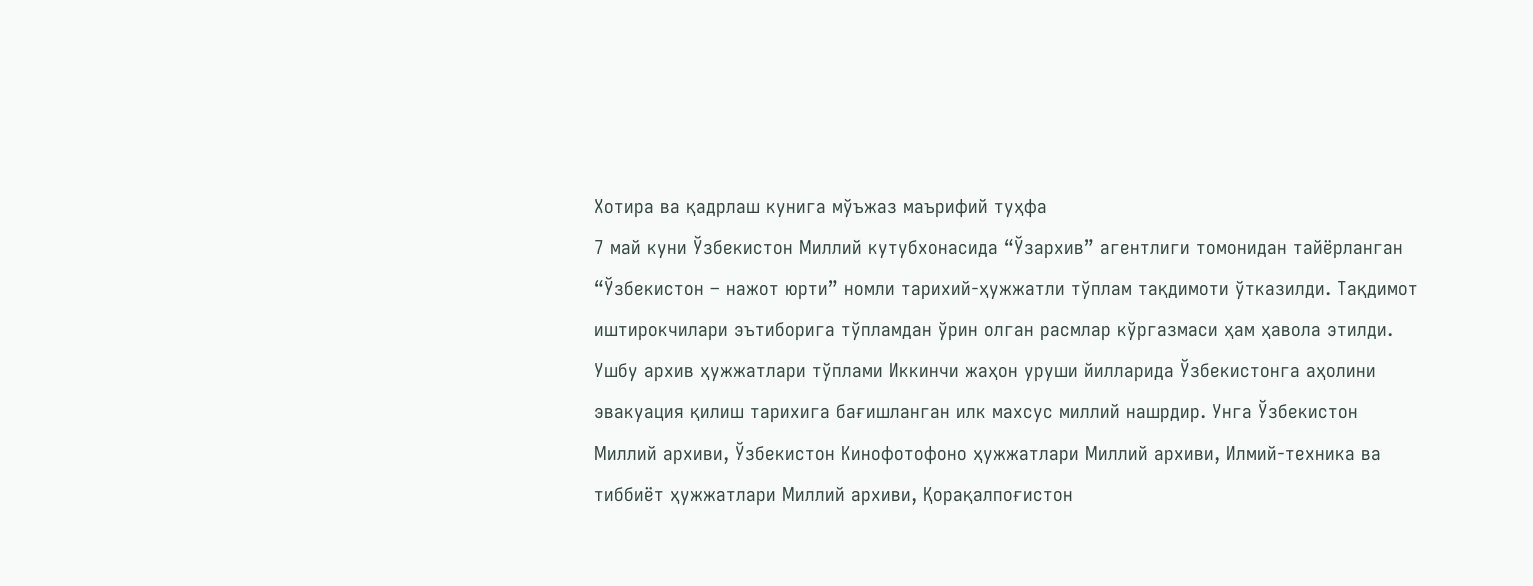Хотира ва қадрлаш кунига мўъжаз маърифий туҳфа
7 май куни Ўзбекистон Миллий кутубхонасида “Ўзархив” агентлиги томонидан тайёрланган “Ўзбекистон – нажот юрти” номли тарихий-ҳужжатли тўплам тақдимоти ўтказилди. Тақдимот иштирокчилари эътиборига тўпламдан ўрин олган расмлар кўргазмаси ҳам ҳавола этилди.
Ушбу архив ҳужжатлари тўплами Иккинчи жаҳон уруши йилларида Ўзбекистонга аҳолини эвакуация қилиш тарихига бағишланган илк махсус миллий нашрдир. Унга Ўзбекистон Миллий архиви, Ўзбекистон Кинофотофоно ҳужжатлари Миллий архиви, Илмий-техника ва тиббиёт ҳужжатлари Миллий архиви, Қорақалпоғистон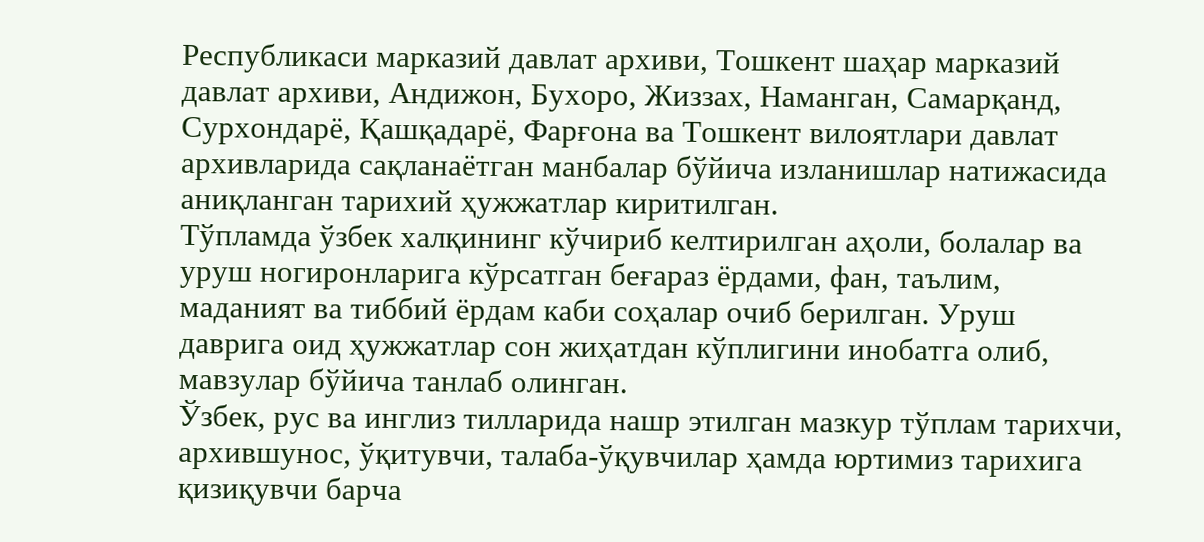Республикаси марказий давлат архиви, Тошкент шаҳар марказий давлат архиви, Андижон, Бухоро, Жиззах, Наманган, Самарқанд, Сурхондарё, Қашқадарё, Фарғона ва Тошкент вилоятлари давлат архивларида сақланаётган манбалар бўйича изланишлар натижасида аниқланган тарихий ҳужжатлар киритилган.
Тўпламда ўзбек халқининг кўчириб келтирилган аҳоли, болалар ва уруш ногиронларига кўрсатган беғараз ёрдами, фан, таълим, маданият ва тиббий ёрдам каби соҳалар очиб берилган. Уруш даврига оид ҳужжатлар сон жиҳатдан кўплигини инобатга олиб, мавзулар бўйича танлаб олинган.
Ўзбек, рус ва инглиз тилларида нашр этилган мазкур тўплам тарихчи, архившунос, ўқитувчи, талаба-ўқувчилар ҳамда юртимиз тарихига қизиқувчи барча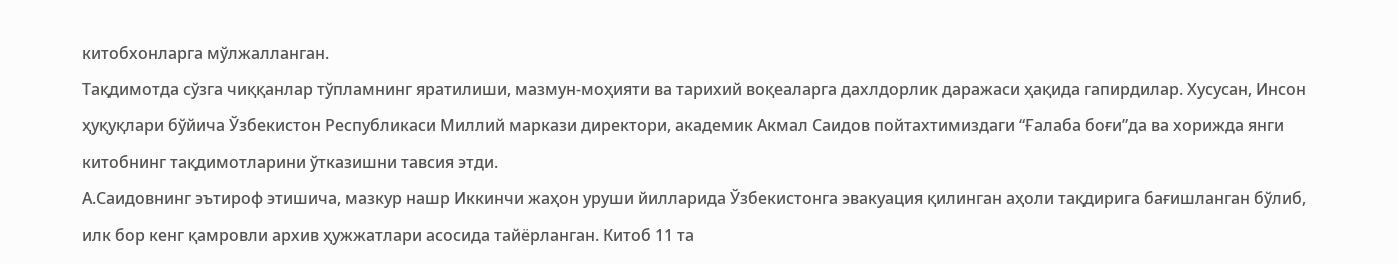китобхонларга мўлжалланган.
Тақдимотда сўзга чиққанлар тўпламнинг яратилиши, мазмун-моҳияти ва тарихий воқеаларга дахлдорлик даражаси ҳақида гапирдилар. Хусусан, Инсон ҳуқуқлари бўйича Ўзбекистон Республикаси Миллий маркази директори, академик Акмал Саидов пойтахтимиздаги “Ғалаба боғи”да ва хорижда янги китобнинг тақдимотларини ўтказишни тавсия этди.
А.Саидовнинг эътироф этишича, мазкур нашр Иккинчи жаҳон уруши йилларида Ўзбекистонга эвакуация қилинган аҳоли тақдирига бағишланган бўлиб, илк бор кенг қамровли архив ҳужжатлари асосида тайёрланган. Китоб 11 та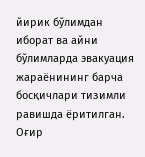йирик бўлимдан иборат ва айни бўлимларда эвакуация жараёнининг барча босқичлари тизимли равишда ёритилган.
Оғир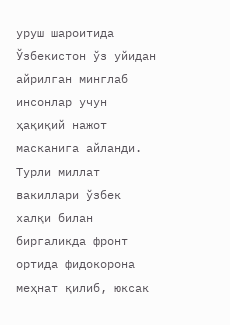уруш шароитида Ўзбекистон ўз уйидан айрилган минглаб инсонлар учун ҳақиқий нажот масканига айланди. Турли миллат вакиллари ўзбек халқи билан биргаликда фронт ортида фидокорона меҳнат қилиб, юксак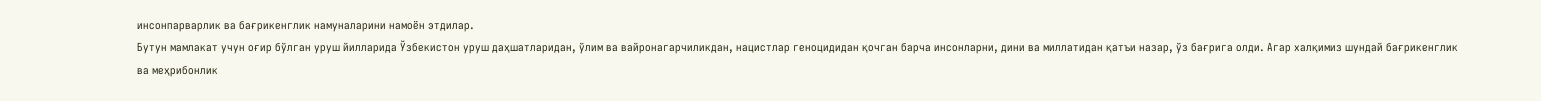инсонпарварлик ва бағрикенглик намуналарини намоён этдилар.
Бутун мамлакат учун оғир бўлган уруш йилларида Ўзбекистон уруш даҳшатларидан, ўлим ва вайронагарчиликдан, нацистлар геноцидидан қочган барча инсонларни, дини ва миллатидан қатъи назар, ўз бағрига олди. Агар халқимиз шундай бағрикенглик ва меҳрибонлик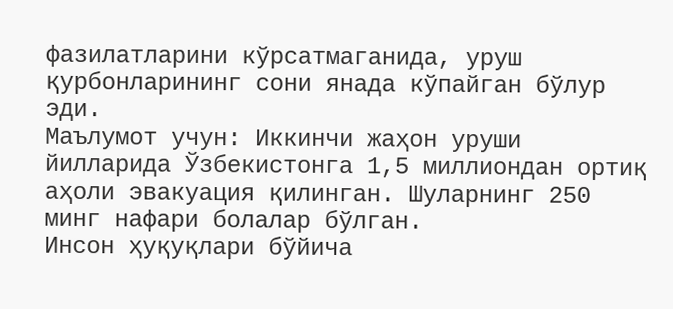фазилатларини кўрсатмаганида, уруш қурбонларининг сони янада кўпайган бўлур эди.
Маълумот учун: Иккинчи жаҳон уруши йилларида Ўзбекистонга 1,5 миллиондан ортиқ аҳоли эвакуация қилинган. Шуларнинг 250 минг нафари болалар бўлган.
Инсон ҳуқуқлари бўйича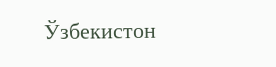Ўзбекистон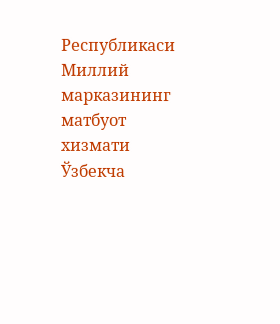Республикаси
Миллий марказининг
матбуот хизмати
Ўзбекча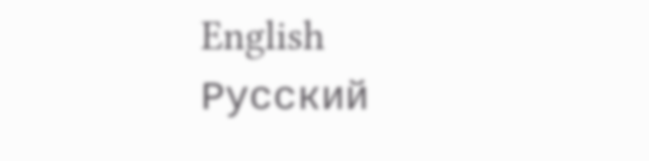English
Русский